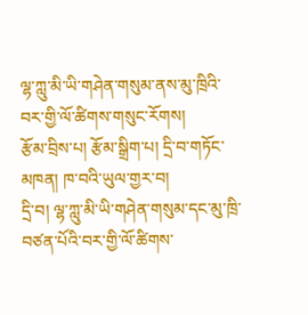ལྷ་ཀླུ་མི་ཡི་གཤེན་གསུམ་ནས་མུ་ཁྲིའི་བར་གྱི་ལོ་ཚིགས་གསུང་རོགས།
རྩོམ་བྲིས་པ། རྩོམ་སྒྲིག་པ། དྲི་བ་གཏོང་མཁན། ཁ་བའི་ཡུལ་གྱར་བ།
དྲི་བ། ལྷ་ཀླུ་མི་ཡི་གཤེན་གསུམ་དང་མུ་ཁྲི་བཙན་པོའི་བར་གྱི་ལོ་ཚིགས་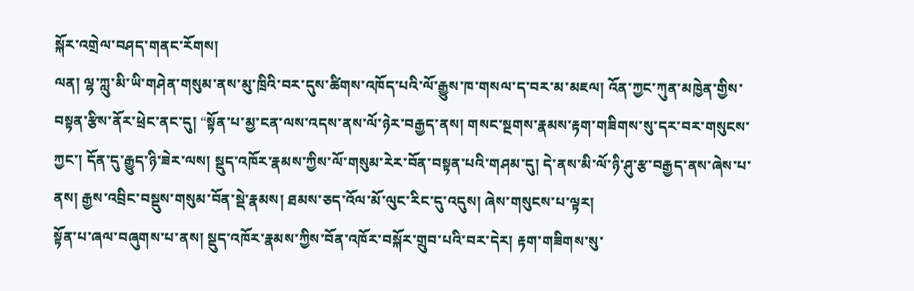སྐོར་འགྲེལ་བཤད་གནང་རོགས།
ལན། ལྷ་ཀླུ་མི་ཡི་གཤེན་གསུམ་ནས་མུ་ཁྲིའི་བར་དུས་ཚིགས་འཁོད་པའི་ལོ་རྒྱུས་ཁ་གསལ་ད་བར་མ་མཇལ། འོན་ཀྱང་ཀུན་མཁྱེན་གྱིས་བསྟན་རྩིས་ནོར་ཕྲེང་ནང་དུ། “སྟོན་པ་མྱ་ངན་ལས་འདས་ནས་ལོ་ཉེར་བརྒྱད་ནས། གསང་སྔགས་རྣམས་རྟག་གཟིགས་སུ་དར་བར་གསུངས་ཀྱང་། དོན་དུ་རྒྱུད་ཉི་ཟེར་ལས། སྡུད་འཁོར་རྣམས་ཀྱིས་ལོ་གསུམ་རེར་བོན་བསྟན་པའི་གཤམ་དུ། དེ་ནས་མི་ལོ་ཉི་ཤུ་རྩ་བརྒྱད་ནས་ཞེས་པ་ནས། རྒྱས་འབྲིང་བསྡུས་གསུམ་བོན་སྡེ་རྣམས། ཐམས་ཅད་འོལ་མོ་ལུང་རིང་དུ་འདུས། ཞེས་གསུངས་པ་ལྟར།
སྟོན་པ་ཞལ་བཞུགས་པ་ནས། སྡུད་འཁོར་རྣམས་ཀྱིས་བོན་འཁོར་བསྐོར་གྲུབ་པའི་བར་དེར། རྟག་གཟིགས་སུ་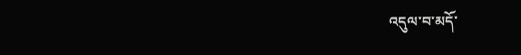འདུལ་བ་མདོ་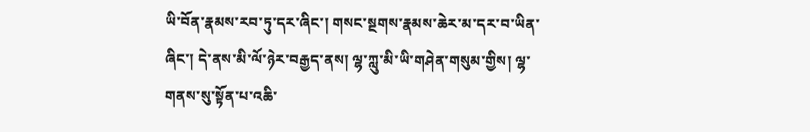ཡི་བོན་རྣམས་རབ་ཏུ་དར་ཞིང་། གསང་སྔགས་རྣམས་ཆེར་མ་དར་བ་ཡིན་ཞིང་། དེ་ནས་མི་ལོ་ཉེར་བརྒྱད་ནས། ལྷ་ཀླུ་མི་ཡི་གཤེན་གསུམ་གྱིས། ལྷ་གནས་སུ་སྟོན་པ་འཆི་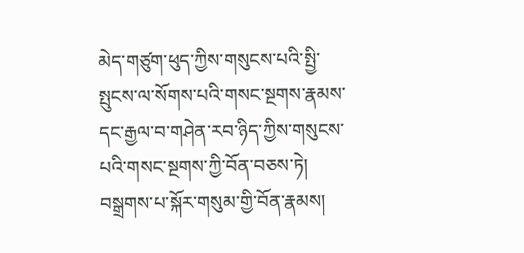མེད་གཙུག་ཕུད་ཀྱིས་གསུངས་པའི་སྤྱི་སྤུངས་ལ་སོགས་པའི་གསང་སྔགས་རྣམས་དང་རྒྱལ་བ་གཤེན་རབ་ཉིད་ཀྱིས་གསུངས་པའི་གསང་སྔགས་ཀྱི་བོན་བཅས་ཏེ། བསྒྲགས་པ་སྐོར་གསུམ་གྱི་བོན་རྣམས།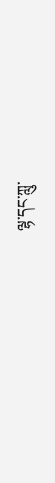ལྷ་དང་ཀླུ་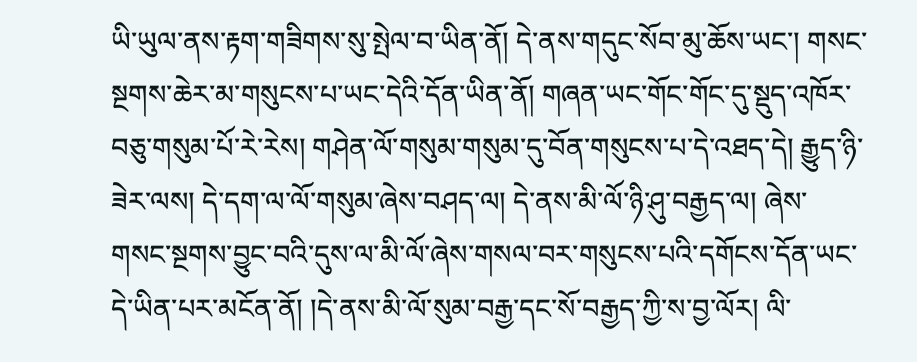ཡི་ཡུལ་ནས་རྟག་གཟིགས་སུ་སྤེལ་བ་ཡིན་ནོ། དེ་ནས་གདུང་སོབ་མུ་ཆོས་ཡང་། གསང་སྔགས་ཆེར་མ་གསུངས་པ་ཡང་དེའི་དོན་ཡིན་ནོ། གཞན་ཡང་གོང་གོང་དུ་སྡུད་འཁོར་བཅུ་གསུམ་པོ་རེ་རེས། གཤེན་ལོ་གསུམ་གསུམ་དུ་བོན་གསུངས་པ་དེ་འཐད་དེ། རྒྱུད་ཉི་ཟེར་ལས། དེ་དག་ལ་ལོ་གསུམ་ཞེས་བཤད་ལ། དེ་ནས་མི་ལོ་ཉི་ཤུ་བརྒྱད་ལ། ཞེས་གསང་སྔགས་བྱུང་བའི་དུས་ལ་མི་ལོ་ཞེས་གསལ་བར་གསུངས་པའི་དགོངས་དོན་ཡང་དེ་ཡིན་པར་མངོན་ནོ། །དེ་ནས་མི་ལོ་སུམ་བརྒྱ་དང་སོ་བརྒྱད་ཀྱི་ས་བྱ་ལོར། ལི་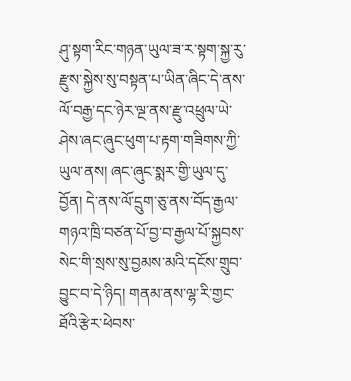ཤུ་སྟག་རིང་གཉན་ཡུལ་ཟ་ར་སྟག་སྐྱ་རུ་རྫུས་སྐྱེས་སུ་བསྟན་པ་ཡིན་ཞིང་དེ་ནས་ལོ་བརྒྱ་དང་ཉེར་ལྔ་ནས་རྫུ་འཕྲུལ་ཡེ་ཤེས་ཞང་ཞུང་ཕུག་པ་རྟག་གཟིགས་ཀྱི་ཡུལ་ནས། ཞང་ཞུང་སྨར་གྱི་ཡུལ་དུ་བྱོན། དེ་ནས་ལོ་དྲུག་ཅུ་ནས་བོད་རྒྱལ་གཉའ་ཁྲི་བཙན་པོ་བྱ་བ་རྒྱལ་པོ་སྐྱབས་སེང་གི་སྲས་སུ་བྱམས་མའི་དངོས་གྲུབ་བྱུང་བ་དེ་ཉིད། གནམ་ནས་ལྷ་རི་གྱང་ཐོའི་རྩེར་ཕེབས་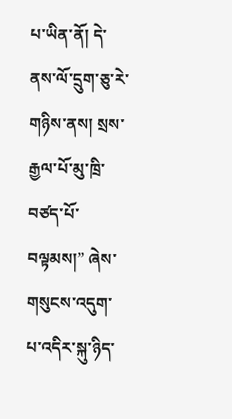པ་ཡིན་ནོ། དེ་ནས་ལོ་དྲུག་ཅུ་རེ་གཉིས་ནས། སྲས་རྒྱལ་པོ་མུ་ཁྲི་བཙད་པོ་བལྟམས།” ཞེས་གསུངས་འདུག་པ་འདིར་སྐུ་ཉིད་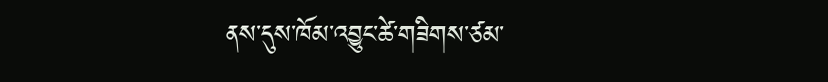ནས་དུས་ཁོམ་འབྱུང་ཚེ་གཟིགས་ཙམ་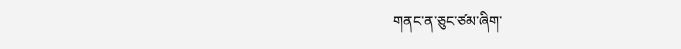གནང་ན་ཅུང་ཙམ་ཞིག་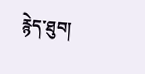རྙེད་ཐུབ།